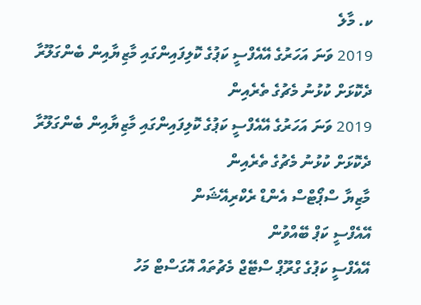ކ. މާލެ
2019 ވަނަ އަހަރުގެ އޭއެފްސީ ކަޕުގެ ކޮލިފައިންގައި މާޒިޔާއިން ބެންގަލޫރާ ދެކޮޅަށް ކުޅުނު މެޗުގެ ތެރެއިން
2019 ވަނަ އަހަރުގެ އޭއެފްސީ ކަޕުގެ ކޮލިފައިންގައި މާޒިޔާއިން ބެންގަލޫރާ ދެކޮޅަށް ކުޅުނު މެޗުގެ ތެރެއިން
މާޒިޔާ ސްޕޯޓްސް އެންޑް ރެކްރިއޭޝަން
އޭއެފްސީ ކަޕް ބޭއްވުން
އޭއެފްސީ ކަޕުގެ ގްރޫޕް ސްޓޭޖް މެޗުތައް އޮގަސްޓް މަހު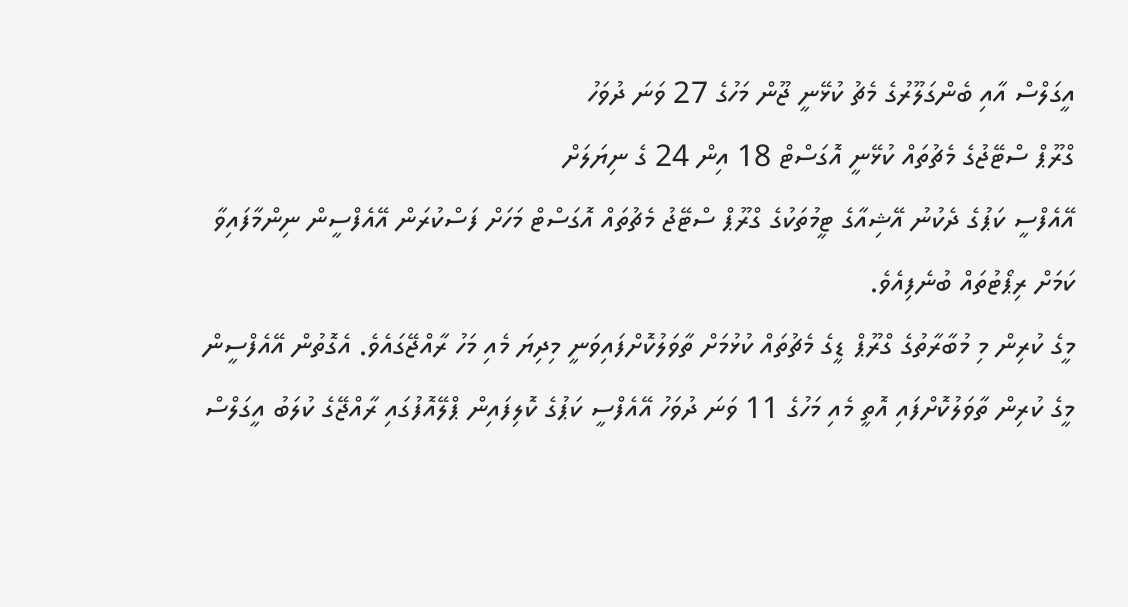އީގަލްސް އާއި ބެންގަލޫރުގެ މެޗު ކުޅޭނީ ޖޫން މަހުގެ 27 ވަނަ ދުވަހު
ގްރޫޕް ސްޓޭޖުގެ މެޗުތައް ކުޅޭނީ އޮގަސްޓް 18 އިން 24 ގެ ނިޔަލަށް
އޭއެފްސީ ކަޕުގެ ދެކުނު އޭޝިއާގެ ޓީމުތަކުގެ ގްރޫޕް ސްޓޭޖު މެޗުތައް އޮގަސްޓް މަހަށް ފަސްކުރަން އޭއެފްސީން ނިންމާފައިވާ ކަމަށް ރިޕޯޓުތައް ބުނެފިއެވެ.
މީގެ ކުރިން މި މުބާރާތުގެ ގްރޫޕް ޑީގެ މެޗުތައް ކުޅުމަށް ތާވަލުކޮށްފައިވަނީ މިދިޔަ މެއި މަހު ރާއްޖޭގައެވެ. އެގޮތުން އޭއެފްސީން މީގެ ކުރިން ތާވަލުކޮށްފައި އޮތީ މެއި މަހުގެ 11 ވަނަ ދުވަހު އޭއެފްސީ ކަޕުގެ ކޮލިފައިން ޕްލޭއޮފުގައި ރާއްޖޭގެ ކުލަބު އީގަލްސް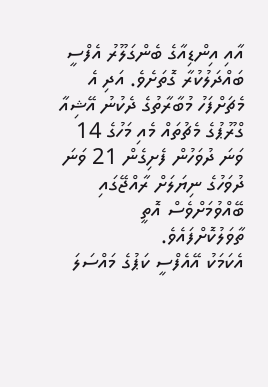އާއި އިންޑިއާގެ ބެންގަލޫރު އެފްސީ ބައްދަލުކުރާ ގޮތަށެވެ. އަދި އެ މެޗަށްފަހު މުބާރާތުގެ ދެކުނު އޭޝިއާ ގްރޫޕުގެ މެޗުތައް މެއި މަހުގެ 14 ވަނަ ދުވަހުން ފެށިގެން 21 ވަނަ ދުވަހުގެ ނިޔަލަށް ރާއްޖޭގައި ބޭއްވުމަށްވެސް އޮތީ ތާވަލުކޮށްފައެވެ.
އެކަމަކު އޭއެފްސީ ކަޕުގެ މައްސަލަ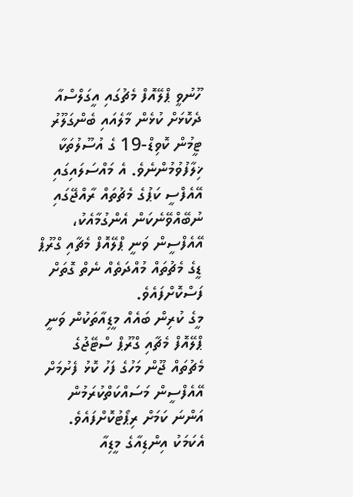ހޫނުވީ ޕްލޭއޮފް މެޗުގައި އީގަލްސްއާ ދެކޮޅަށް ކުޅެން މާލެއައި ބެންގަލޫރު ޓީމުން ކޮވިޑް-19 ގެ އުސޫލުތަކާ ޚިލާފުވުމުންނެވެ. އެ މައްސަލައިގައި އޭއެފްސީ ކަޕުގެ މެޗުތައް ރާއްޖޭގައި ނުބޭއްވޭނެކަން އެންގުމާއެކު، އޭއެފްސީން ވަނީ ޕްލޭއޮފް މެޗާއި ގްރޫޕް ޑީގެ މެޗުތައް މުއްދަތެއް ނެތް ގޮތަށް ފަސްކޮށްފައެވެ.
މީގެ ކުރިން ބައެއް މީޑިއާތަކުން ވަނީ ޕްލޭއޮފް މެޗާއި ގްރޫޕް ސްޓޭޖުގެ މެޗުތައް ޖޫން މަހުގެ ފަހު ކޮޅު ފެށުމަށް އޭއެފްސީން މަސައްކަތްކުރަމުން އަންނަ ކަމަށް ރިޕޯޓުކޮށްފައެވެ. އެކަމަކު އިންޑިއާގެ މީޑިއާ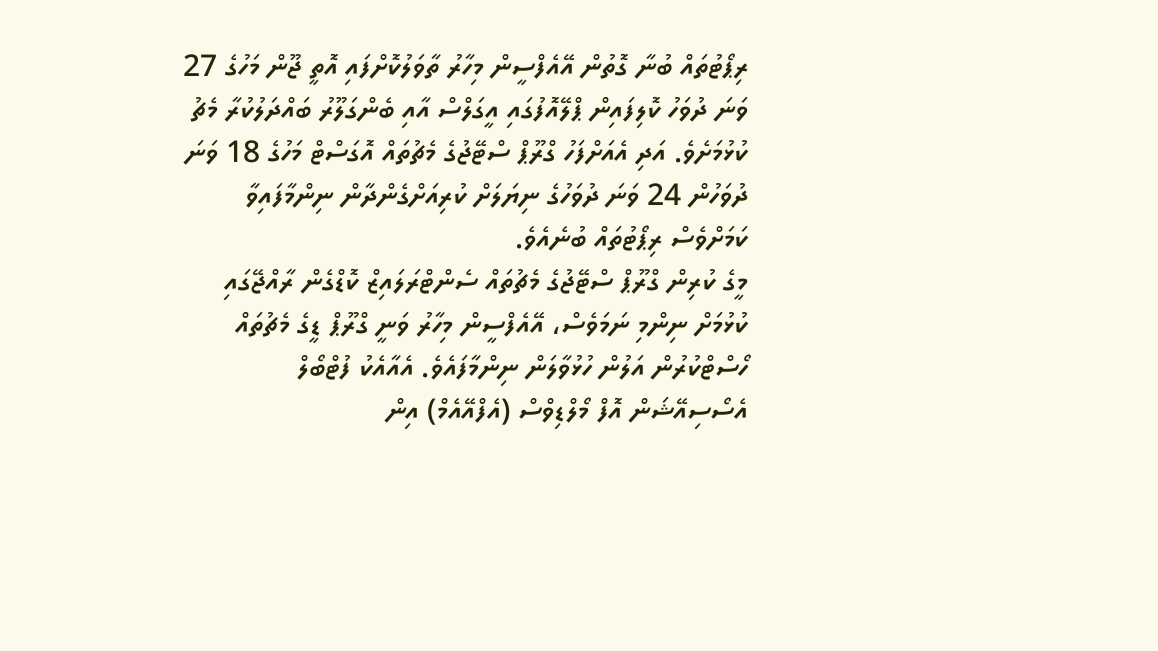ރިޕޯޓުތައް ބުނާ ގޮތުން އޭއެފްސީން މިހާރު ތާވަލުކޮށްފައި އޮތީ ޖޫން މަހުގެ 27 ވަނަ ދުވަހު ކޮލިފައިން ޕްލޭއޮފުގައި އީގަލްސް އާއި ބެންގަލޫރު ބައްދަލުކުރާ މެޗު ކުޅުމަށެވެ. އަދި އެއަށްފަހު ގްރޫޕް ސްޓޭޖުގެ މެޗުތައް އޮގަސްޓް މަހުގެ 18 ވަނަ ދުވަހުން 24 ވަނަ ދުވަހުގެ ނިޔަލަށް ކުރިއަށްގެންދާން ނިންމާފައިވާ ކަމަށްވެސް ރިޕޯޓުތައް ބުނެއެވެ.
މީގެ ކުރިން ގްރޫޕް ސްޓޭޖުގެ މެޗުތައް ސެންޓްރަލައިޒް ކޮޑްގެން ރާއްޖޭގައި ކުޅުމަށް ނިންމި ނަމަވެސް، އޭއެފްސީން މިހާރު ވަނީ ގްރޫޕް ޑީގެ މެޗުތައް ހޯސްޓްކުރުން އަލުން ހުޅުވާލަން ނިންމާފައެވެ. އެއާއެކު ފުޓްބޯލް އެސޯސިއޭޝަން އޮފް މޯލްޑިވްސް (އެފްއޭއެމް) އިން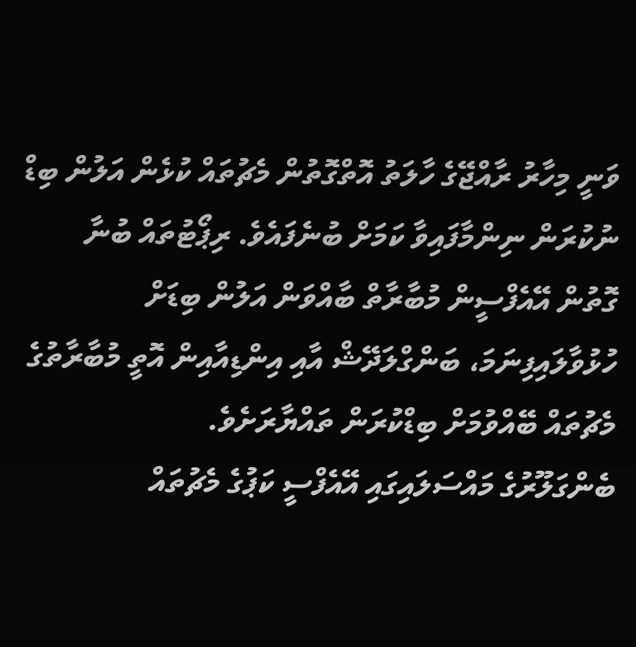ވަނީ މިހާރު ރާއްޖޭގެ ހާލަތު އޮތްގޮތުން މެޗުތައް ކުޅެން އަލުން ބިޑް ނުކުރަން ނިންމާފައިވާ ކަމަށް ބުނެފައެވެ. ރިޕޯޓުތައް ބުނާ ގޮތުން އޭއެފްސީން މުބާރާތް ބާއްވަން އަލުން ބިޑަށް ހުޅުވާލައިފިނަމަ، ބަންގްލަދޭޝް އާއި އިންޑިއާއިން އޮތީ މުބާރާތުގެ މެޗުތައް ބޭއްވުމަށް ބިޑްކުރަން ތައްޔާރަށެވެ.
ބެންގަލޫރުގެ މައްސަލައިގައި އޭއެފްސީ ކަޕުގެ މެޗުތައް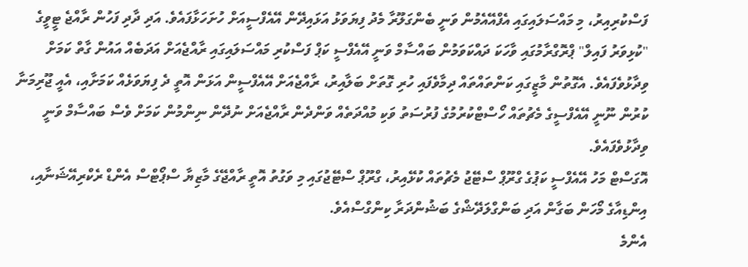ފަސްކުރިއިރު، މި މައްސަލައިގައި އެފްއޭއެމުން ވަނީ ބެންގަލޫރާ މެދު ފިޔަވަޅު އަޅައިދޭން އޭއެފްސީއަށް ހުށަހަޅާފައެވެ. އަދި ދާދި ފަހުން ރާއްޖެ ޓީވީގެ "ކުޅިވަރު ފައިލް" ޕްރޮގްރާމުގައި ވާހަކަ ދައްކަވަމުން ބައްސާމް ވަނީ އޭއެފްސީ ކަޕް ފަސްކުރި މައްސަލައިގައި ރާއްޖެއަށް އަދަބެއް އައުން ގާތް ކަމަށް ވިދާޅުވެފައެވެ. އެގޮތުން މާޒީގައި ކަންތައްތައް ދިމާވެފައި ހުރި ގޮތަށް ބަލާއިރު، ރާއްޖެއަށް އޭއެފްސީން އަޅަން އޮތީ ދެ ފިޔަވަޅެއް ކަމަށާއި، އެއީ ޖޫރިމަނާ ކުރުން ނޫނީ އޭއެފްސީގެ މެޗުތައް ހޯސްޓްކުރުމުގެ ފުރުސަތު ވަކި މުއްދަތެއް ވަންދެން ރާއްޖެއަށް ނުދޭން ނިންމުން ކަމަށް ވެސް ބައްސާމް ވަނީ ވިދާޅުވެފައެވެ.
އޮގަސްޓް މަހު އޭއެފްސީ ކަޕުގެ ގްރޫޕް ސްޓޭޖު މެޗުތައް ކުޅޭއިރު، ގްރޫޕް ސްޓޭޖުގައި މި ވަގުތު އޮތީ ރާއްޖޭގެ މާޒިޔާ ސްޕޯޓްސް އެންޑް ރެކްރިއޭޝަނާއި، އިންޑިއާގެ މޯހަން ބަގާން އަދި ބަންގްލަދޭޝްގެ ބަޝުންދަރާ ކިންގްސްއެވެ.
އެންމެ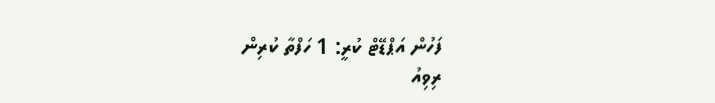ފަހުން އަޕްޑޭޓް ކުރީ: 1 ހަފްތާ ކުރިން
ރިވިއު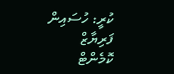ކުރީ: ހުސައިން ފަރިޔާޒް
ކޮމެންޓް